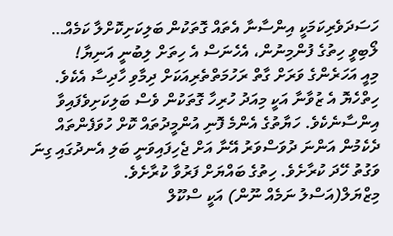ހަސަދަވެރިކަމަކީ އިންސާނާ އެތައް ގޮތަކުން ބަލިކަށިކޮށްލާ ކަމެއް…
ލޯބިވީ ހިތުގެ ފުންމިނުން، އެހެނަސް އެ ހިތަށް ލިބުނީ އަނިޔާ!
މިއީ އަހަރެންގެ ވަރަށް ގާތް ރަހުމަތްތެރިއަކަށް ދިމާވި ހާދިސާ އެކެވެ. ހިތްހެޔޮ އެ ޒުވާނާ އަކީ މިއަދު ހުރިހާ ގޮތަކުން ވެސް ބަލިކަށިވެފައިވާ އިންސާނެކެވެ. ހަޔާތުގެ އެންމެ ފޮނި އުންމީދުތައް ކޮށް ހުވަފެންތައް ދެކެމުން އަންނަ ދުވަސްވަރު އޭނާ އަށް ޖެހިފައިވަނީ ބަލި އެނދުގައި ގިނަ ވަގުތު ހޭދަ ކުރާށެވެ. ހިތުގެ ބައްޔަށް ފަރުވާ ކުރާށެވެ.
މިޒްޔަލް(އަސްލު ނަމެއް ނޫން) އަކީ ސްކޫލް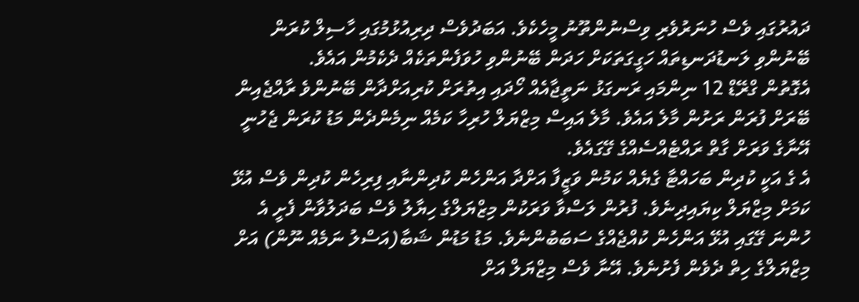ދައުރުގައި ވެސް ހުނަރުވެރި ވިސްނުންތޫނު މީހެކެވެ. އަބަދުވެސް ދިރިއުޅުމުގައި ހާސިލް ކުރަން ބޭނުންވި ލަނޑުދަނޑިތައް ހަގީގަތަކަށް ހަދަން ބޭނުންވި ހުވަފެންތަކެއް ދެކެމުން އައެވެ.
އެގޮތުން ގްރޭޑް 12 ނިންމައި ރަނގަޅު ނަތީޖާއެއް ހޯދައި އިތުރަށް ކުރިއަށްދާން ބޭނުންވެ ރާއްޖެއިން ބޭރަށް ފުރަން ރަށުން މާލެ އައެވެ. މާލެ އައިސް މިޒްޔަލް ހުރިހާ ކަމެއް ނިމެންދެން މަޑު ކުރަން ޖެހުނީ އޭނާގެ ވަރަށް ގާތް ރައްޓެއްސެއްގެ ގޭގައެވެ.
އެ ގެ އަކީ ކުދިން ބަހައްޓާ ގެޔެއް ކަމުން ވަޒީފާ އަށްދާ އަންހެން ކުދިންނާއި ފިރިހެން ކުދިން ވެސް އުޅޭ ކަމަށް މިޒްޔަލް ކިޔައިދިނެވެ. ފުރުން ލަސްވާ ވަރަކުން މިޒްޔަލްގެ ހިޔާލު ވެސް ބަދަލުވާން ފެށީ އެ ހުންނަ ގޭގައި އުޅޭ އަންހެން ކުއްޖެއްގެ ސަބަބުންނެވެ. މަޑު މަޑުން ޝަބާ(އަސްލު ނަމެއް ނޫން) އަށް މިޒްޔަލްގެ ހިތް ދެވެން ފެށުނެވެ. އޭނާ ވެސް މިޒްޔަލް އަށް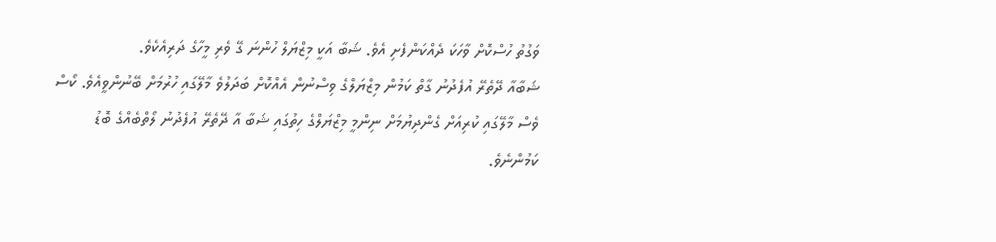ވަގުތު ހުސްކޮށް ވާހަކަ ދެއްކަންފެށި އެވެ. ޝަބާ އަކީ މިޒްޔަލް ހުންނަ ގޭ ވެރި މީހާގެ ދަރިއެކެވެ.
ޝަބާއާ ދޭތެރޭ އުފެދުނު ގާތް ކަމުން މިޒްޔަލްގެ ވިސްނުން އެއްކޮށް ބަދަލުވެ މާލޭގައި ހުރުމަށް ބޭނުންވީއެވެ. ކޯސް ވެސް މާލޭގައި ކުރިއަށް ގެންދިޔުމަށް ނިންމީ މިޒްޔަލްގެ ހިތުގައި ޝަބާ އާ ދޭތެރޭ އުފެދުނު ލޯތްބެއްގެ ބޮޑު ކަމުންނެވެ.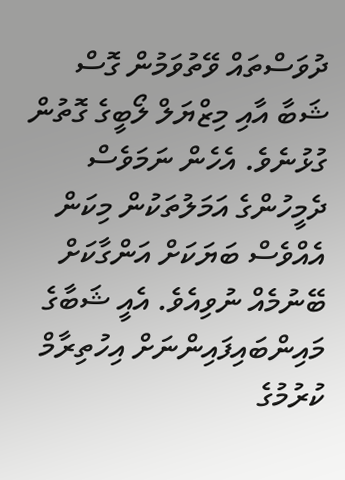ދުވަސްތައް ވޭތުވަމުން ގޮސް ޝަބާ އާއި މިޒްޔަލް ލޯބީގެ ގޮތުން ގުޅުނެވެ. އެހެން ނަމަވެސް ދެމީހުންގެ އަމަލުތަކުން މިކަން އެއްވެސް ބަޔަކަށް އަންގާކަށް ބޭނުމެއް ނުވިއެވެ. އެއީ ޝަބާގެ މައިންބައިފައިންނަށް އިހުތިރާމް ކުރުމުގެ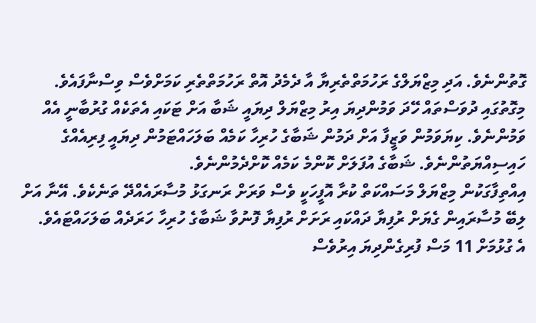ގޮތުންނެވެ. އަދި މިޒްޔަލްގެ ރަހުމަތްތެރިޔާ އާ ދެމެދު އޮތް ރަހުމަތްތެރި ކަމަށްވެސް ވިސްނާފައެވެ.
މިގޮތުގައި ދުވަސްތައް ހޭދަ ވަމުންދިޔަ އިރު މިޒްޔަލް ދިޔައީ ޝަބާ އަށް ޓަކައި އެތަކެއް ގުރުބާނީ އެއް ވަމުންނެވެ. ކިޔަވަމުން ވަޒީފާ އަށް ދަމުން ޝަބާގެ ހުރިހާ ކަމެއް ބަލަހައްޓަމުން ދިޔައީ ފިރިއެއްގެ ހައިސިއްޔަތުންނެވެ. ޝަބާގެ އުފަލަށް ކޮންމެ ކަމެއް ކޮށްދެމުންނެވެ.
އިއްތިފާގަކުން މިޒްޔަލް މަސައްކަތް ކުރާ އޮފީހަކީ ވެސް ވަރަށް ރަނގަޅު މުސާރައެއްދޭ ތަނެކެވެ. އޭނާ އަށް ލިބޭ މުސާރައިން ގެޔަށް ރުފިޔާ ދައްކައި ރަށަށް ރުފިޔާ ފޮނުވާ ޝަބާގެ ހުރިހާ ހަރަދެއް ބަލަހައްޓައެވެ.
އެ ގުޅުމަށް 11 މަސް ފުރިގެންދިޔަ އިރުވެސް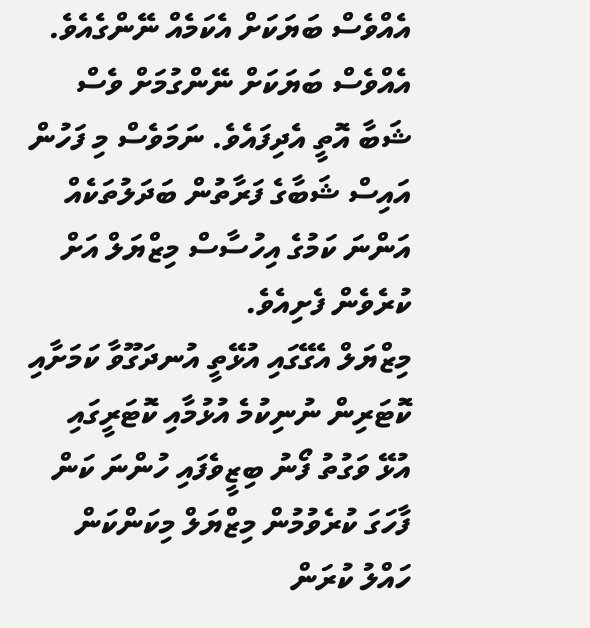އެއްވެސް ބަޔަކަށް އެކަމެއް ނޭންގެއެވެ. އެއްވެސް ބަޔަކަށް ނޭންގުމަށް ވެސް ޝަބާ އޮތީ އެދިފައެވެ. ނަމަވެސް މި ފަހުން އައިސް ޝަބާގެ ފަރާތުން ބަދަލުތަކެއް އަންނަ ކަމުގެ އިހުސާސް މިޒްޔަލް އަށް ކުރެވެން ފެށިއެވެ.
މިޒްޔަލް އެގޭގައި އުޅޭތީ އުނދަގޫވާ ކަމަށާއި ކޮޓަރިން ނުނިކުމެ އުޅުމާއި ކޮޓަރީގައި އުޅޭ ވަގުތު ފޯނު ބިޒީވެފައި ހުންނަ ކަން ފާހަގަ ކުރެވުމުން މިޒްޔަލް މިކަންކަން ހައްލު ކުރަން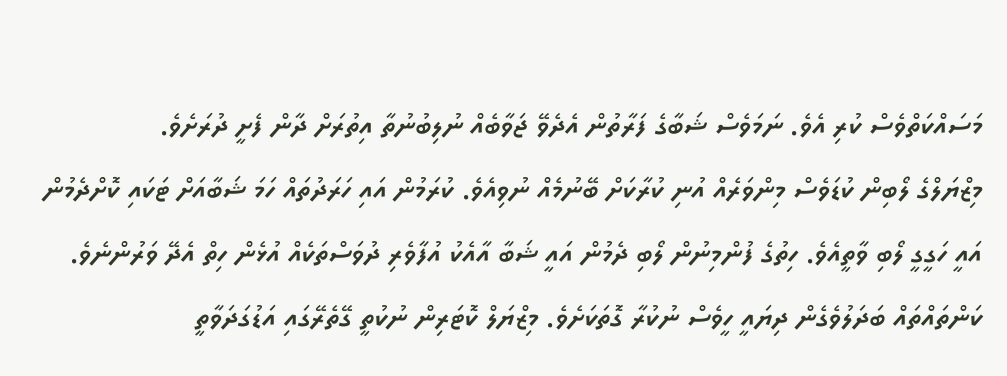މަސައްކަތްވެސް ކުރި އެވެ. ނަމަވެސް ޝަބާގެ ފަރާތުން އެދެވޭ ޖަވާބެއް ނުލިބުނުތާ އިތުރަށް ދާން ފެށީ ދުރަށެވެ.
މިޒްޔަލްގެ ލޯބިން ކުޑަވެސް މިންވަރެއް އުނި ކުރާކަށް ބޭނުމެއް ނުވިއެވެ. ކުރަމުން އައި ހަރަދުތައް ހަމަ ޝަބާއަށް ޓަކައި ކޮށްދެމުން އައީ ހަގީގީ ލޯބި ވާތީއެވެ. ހިތުގެ ފުންމިނުން ލޯބި ދެމުން އައީ ޝަބާ އާއެކު އުފާވެރި ދުވަސްތަކެއް އުޅެން ހިތް އެދޭ ވަރުންނެވެ.
ކަންތައްތައް ބަދަލުވެގެން ދިޔައީ ހީވެސް ނުކުރާ ގޮތަކަށެވެ. މިޒްޔަލް ކޮޓަރިން ނުކުތީ ގޭތެރޭގައި އަޑުގަދަވާތީ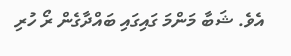އެވެ. ޝަބާ މަންމަ ގައިގައި ބައްދާގެން ރޯ ހުރި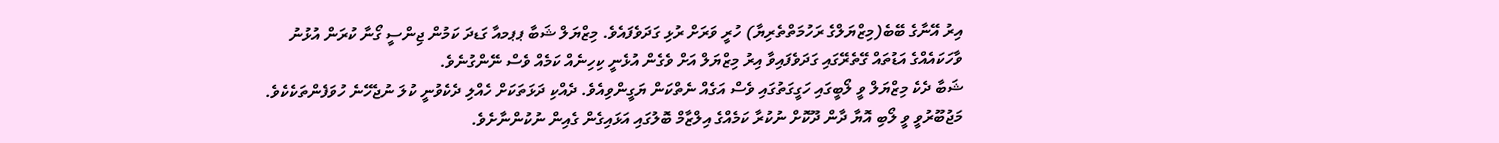އިރު އޭނާގެ ބޭބެ(މިޒްޔަލްގެ ރަހުމަތްތެރިޔާ) ހުރީ ވަރަށް ރުޅި ގަދަވެފައެވެ. މިޒްޔަލް ޝަބާ ޕޕމއާ ގަޑދަ ކަމުން ޖިންސީ ގޯނާ ކުރަން އުޅުނު ވާހަކައެއްގެ އަޑުތައް ގޭތެރޭގައި ގަދަވެފައިވާ އިރު މިޒްޔަލް އަށް ވެގެން އުޅެނީ ކިހިނެއް ކަމެއް ވެސް ނޭންގުނެވެ.
ޝަބާ ދެކެ މިޒްޔަލް ވީ ލޯބީގައި ހަގީގަތުގައި ވެސް އަގެއް ނެތްކަން ޔަގީންވިއެވެ. ދެއްކި ދަޅަތަކަށް ހެއްލި ދެކެވުނީ ކުލަ ނުޖެހޭނެ ހުވަފެންތަކެކެވެ. މަޖުބޫރުވީ ވީ ލޯބި އޮޔާ ދާން ދޫކޮށް ނުކުރާ ކަމެއްގެ އިލްޒާމް ބޮލުގައި އަޅައިގެން ގެއިން ނުކުންނާށެވެ.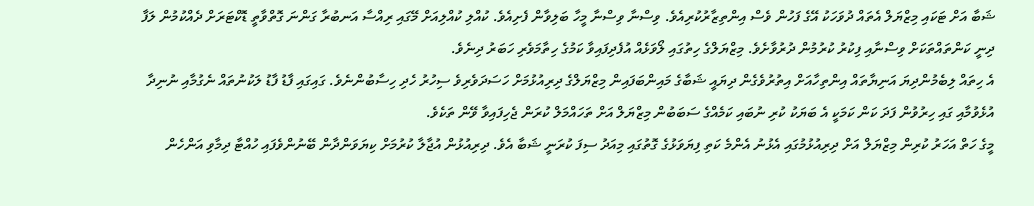ޝަބާ އަށް ޓަކައި މިޒްޔަލް އެތައް ދުވަހަކު އޭގެ ފަހުން ވެސް އިންތިޒާރުކުރިއެވެ. ވިސްނާ ވިސްނާ މީހާ ބަލިވާން ފެށިއެވެ. ކުއްލި ކުއްލިއަށް މޭގައި ރިއްސާ އަނބުރާ ގަންނަ ގޮތްވާތީ ޑޮކްޓަރަށް ދެއްކުމުން ލަފާ ދިނީ ކަންތައްތަކަށް ވިސްނާއި ފިކުރު ކުރުމުން ދުރުވާށެވެ. މިޒްޔަލްގެ ހިތުގައި ލޯވަޅެއް އުފެދިފައިވާ ކަމުގެ ހިތާމަވެރި ހަބަރު ދިނެވެ.
އެ ހިތައް ލިބެމުންދިޔަ އަނިޔާތައް އިންތިހާއަށް އިތުރުވެގެން ދިޔައީ ޝަބާގެ މައިންބަފައިން މިޒްޔަލްގެ ދިރިއުޅުމަށް ހަސަދަވެރިވެ ސިހުރު ހެދި ހިސާބުންނެވެ. ގައިގައި ފާޑު ފާޑު ލަކުނުތައް ނެގުމާއި ނުނިދާ އުޅެވުމާއި ގައި ހިރުވުން ފަދަ ކަން ކަމަކީ އެ ބަޔަކު ކުރި ނުބައި ކަމެއްގެ ސަބަބުން މިޒްޔަލް އަށް ތަހައްމަލް ކުރަން ޖެހިފައިވާ ވޭން ތަކެވެ.
މީގެ ހަތް އަހަރު ކުރިން މިޒްޔަލް އަށް ދިރިއުޅުމުގައި އެޅުނު އެންމެ ކަތި ފިޔަވަޅުގެ ގޮތުގައި މިއަދު ސިފަ ކުރަނީ ޝަބާ އެވެ. ދިރިއުޅުން އުޖާލާ ކުރުމަށް ކިޔަވަންދާން ބޭނުންވެފައި ހުއްޓާ ދިމާވި އަންހެން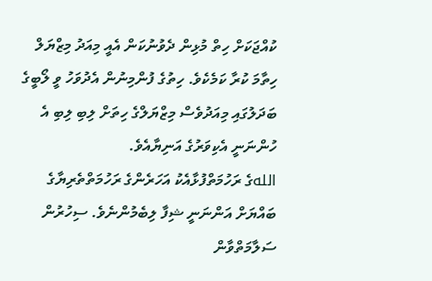ކުއްޖަކަށް ހިތް މުޅިން ދެވުނުކަން އެއީ މިއަދު މިޒްޔަލް ހިތާމަ ކުރާ ކަމެކެވެ. ހިތުގެ ފުންމިނުން އެދުވަހު ވީ ލޯބީގެ ބަދަލުގައި މިއަދުވެސް މިޒްޔަލްގެ ހިތަށް ލިބި ލިބި އެ ހުންނަނީ އެކިވަރުގެ އަނިޔާއެވެ.
اللهގެ ރަހުމަތްފުޅާއެކު އަހަރެންގެ ރަހުމަތްތެރިޔާގެ ބައްޔަށް އަންނަނީ ޝިފާ ލިބެމުންނެވެ. ސިހުރުން ސަލާމަތްވާން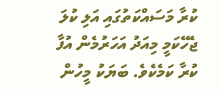ކުރާ މަސައްކަތުގައި އަލި ކުލަ ޖެހޭކަމީ މިއަދު އަހަރުމެން އުފާ ކުރާ ކަމެކެވެ. ބަޔަކު މީހުން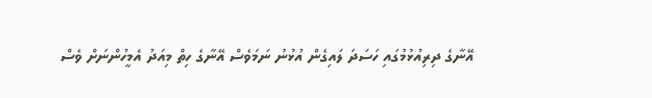އޭނާގެ ދިރިއުޅުމުގައި ހަސަދަ ލައިގެން އުޅުނު ނަމަވެސް އޭނާގެ ހިތް މިއަދު އެމީހުންނަށް ވެސް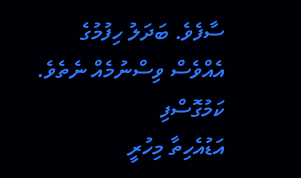ސާފެވެ. ބަދަލު ހިފުމުގެ އެއްވެސް ވިސްނުމެއް ނެތެވެ.
ކަމުގޮސްފި
އަޑުއެހިތާ މިހުރީ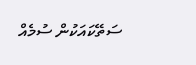ސަތޭކައަކުން ސުމެއް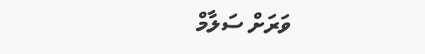ވަރަށް ސަލާމް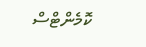ކޮމެންޓްސް